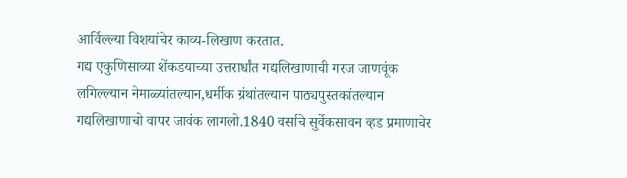आर्विल्ल्या विशयांचेर काव्य-लिखाण करतात.
गद्य एकुणिसाव्या शेंकडयाच्या उत्तरार्धांत गद्यलिखाणाची गरज जाणवूंक लगिल्ल्यान नेमाळ्यांतल्यान,धर्मीक ग्रंथांतल्यान पाठ्यपुस्तकांतल्यान गद्यलिखाणाचो वापर जावंक लागलो.1840 वर्साचे सुर्वेकसावन व्हड प्रमाणाचेर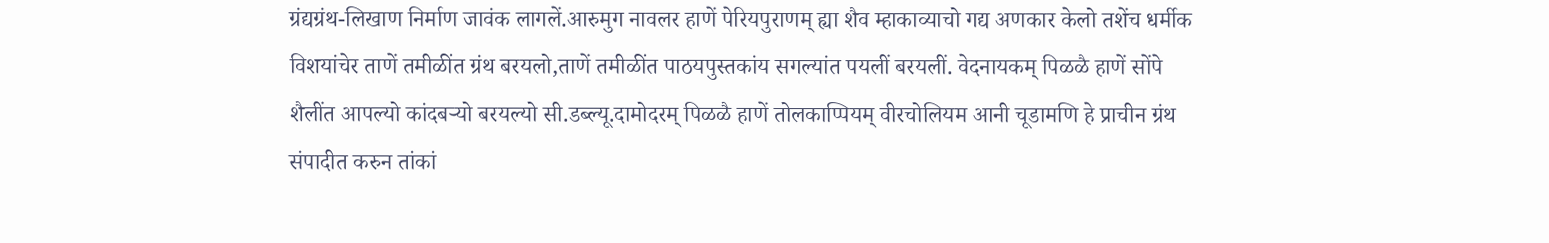ग्रंद्यग्रंथ-लिखाण निर्माण जावंक लागलें.आरुमुग नावलर हाणें पेरियपुराणम् ह्या शैव म्हाकाव्याचो गद्य अणकार केलो तशेंच धर्मीक विशयांचेर ताणें तमीळींत ग्रंथ बरयलो,ताणें तमीळींत पाठयपुस्तकांय सगल्यांत पयलीं बरयलीं. वेदनायकम् पिळळै हाणें सोंपे शैलींत आपल्यो कांदबऱ्यो बरयल्यो सी.डब्ल्यू.दामोदरम् पिळळै हाणें तोलकाप्पियम् वीरचोलियम आनी चूडामणि हे प्राचीन ग्रंथ संपादीत करुन तांकां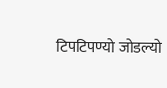टिपटिपण्यो जोडल्यो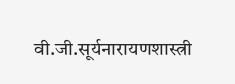वी.जी.सूर्यनारायणशास्त्री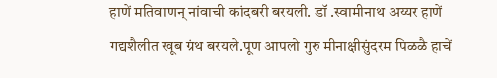हाणें मतिवाणन् नांवाची कांदबरी बरयली. डॉ .स्वामीनाथ अय्यर हाणें गद्यशैलीत खूब ग्रंथ बरयले.पूण आपलो गुरु मीनाक्षीसुंदरम पिळळै हाचें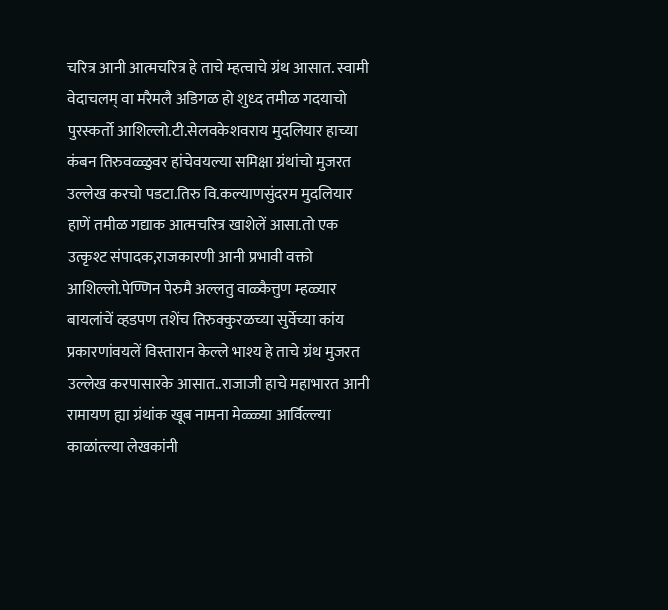चरित्र आनी आत्मचरित्र हे ताचे म्हत्वाचे ग्रंथ आसात. स्वामी वेदाचलम् वा मरैमलै अडिगळ हो शुध्द तमीळ गदयाचो पुरस्कर्तो आशिल्लो.टी.सेलवकेशवराय मुदलियार हाच्या कंबन तिरुवळ्ळुवर हांचेवयल्या समिक्षा ग्रंथांचो मुजरत उल्लेख करचो पडटा.तिरु वि.कल्याणसुंदरम मुदलियार हाणें तमीळ गद्याक आत्मचरित्र खाशेलें आसा.तो एक उत्कृश्ट संपादक,राजकारणी आनी प्रभावी वक्तो आशिल्लो.पेण्णिन पेरुमै अल्लतु वाळ्कैत्तुण म्हळ्यार बायलांचें व्हडपण तशेंच तिरुक्कुरळच्या सुर्वेच्या कांय प्रकारणांवयलें विस्तारान केल्ले भाश्य हे ताचे ग्रंथ मुजरत उल्लेख करपासारके आसात..राजाजी हाचे महाभारत आनी रामायण ह्या ग्रंथांक खूब नामना मेळ्ळ्या आर्विल्ल्या काळांत्ल्या लेखकांनी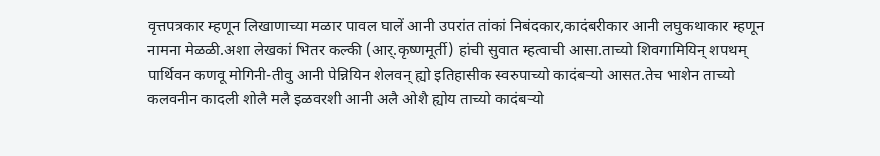वृत्तपत्रकार म्हणून लिखाणाच्या मळार पावल घालें आनी उपरांत तांकां निबंदकार,कादंबरीकार आनी लघुकथाकार म्हणून नामना मेळळी.अशा लेखकां भितर कल्की (आर्.कृष्णमूर्ती) हांची सुवात म्हत्वाची आसा.ताच्यो शिवगामियिन् शपथम् पार्थिवन कणवू मोगिनी-तीवु आनी पेन्नियिन शेलवन् ह्यो इतिहासीक स्वरुपाच्यो कादंबऱ्यो आसत.तेच भाशेन ताच्यो कलवनीन कादली शोलै मलै इळवरशी आनी अलै ओशै ह्योय ताच्यो कादंबऱ्यो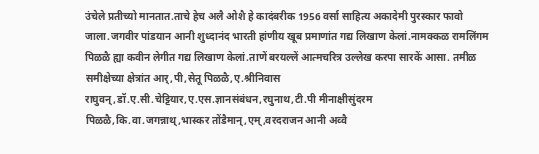उंचेले प्रतीच्यो मानतात.ताचे हेच अलै ओशै हे कादंबरीक 1956 वर्सा साहित्य अकादेमी पुरस्कार फावो जाला.जगवीर पांडयान आनी शुध्दानंद भारती हांणीय खूब प्रमाणांत गद्य लिखाण केलां.नामक्कळ रामलिंगम पिळळै ह्या कवीन लेगीत गद्य लिखाण केलां.ताणें बरयल्लें आत्मचरित्र उल्लेख करपा सारकें आसा. तमीळ समीक्षेच्या क्षेत्रांत आर्,पी,सेतू पिळळै,ए.श्रीनिवास राघुवन्,डॉ.ए.सी.चेट्टियार,ए.एस.ज्ञानसंबंधन,रघुनाथ,टी.पी मीनाक्षीसुंदरम पिळळै,कि.वा.जगन्नाथ्,भास्कर तोंडैमान्,एम्,वरदराजन आनी अव्वै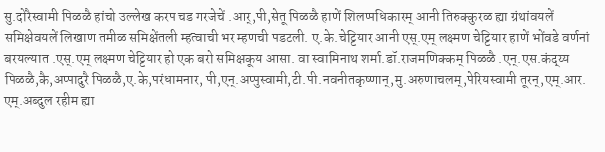सु.दोरैस्वामी पिळळै हांचो उल्लेख करप चड गरजेचें .आर्,पी,सेतू पिळळै हाणें शिलप्पधिकारम् आनी तिरुक्कुरळ ह्या ग्रंथांवयलें समिक्षेवयलें लिखाण तमीळ समिक्षेंतली म्हत्वाची भर म्हणची पडटली. ए.के.चेट्टियार आनी एस्.एम् लक्ष्मण चेट्टियार हाणें भोंवडे वर्णनां बरयल्यात .एस्.एम् लक्ष्मण चेट्टियार हो एक बरो समिक्षकूय आसा. वा स्वामिनाथ शर्मा.डॉ.राजमणिक्कम् पिळळै .एन्.एस.कंद्य्य पिळळै,कै,अप्पादुरै पिळळै,ए.के,परंधामनार, पी,एन्.अप्पुस्वामी,टी.पी.नवनीतकृष्णान्,मु.अरुणाचलम्,पेरियस्वामी तूरन्,एम्.आर. एम्.अब्दुल रहीम ह्या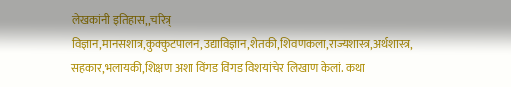लेखकांनी इतिहास,,चरित्र् विज्ञान,मानसशात्र,कुक्कुटपालन,उद्याविज्ञान,शेतकी,शिवणकला,राज्यशास्त्र,अर्थशास्त्र, सहकार,भलायकी,शिक्षण अशा विंगड विंगड विशयांचेर लिखाण केलां. कथा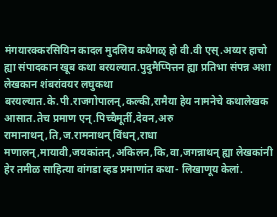मंगयारक्करसियिन कादल मुदलिय कथैगळ् हो वी.वी एस्.अय्यर हाचो ह्या संपादकान खूब कथा बरयल्यात.पुदुमैप्पित्तन ह्या प्रतिभा संपन्न अशा लेखकान शंबरांवयर लघुकथा बरयल्यात.के.पी.राजगोपालन्,कल्की,रामैया हेय नामनेचे कथालेखक आसात.तेच प्रमाण एन्.पिच्चैमूर्ती,देवन,अरु रामानाथन्,ति,ज.रामनाथन् विंधन्,राधा मणालन्,मायावी,जयकांतन्,अकिलन,कि,वा,जगन्नाथन् ह्या लेखकांनी हेर तमीळ साहित्या वांगडा व्हड प्रमाणांत कथा- लिखाणूय केलां.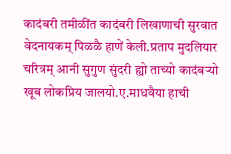कादंबरी तमीळींत कादंबरी लिखाणाची सुरवात वेदनायकम् पिळळै हाणें केली.प्रताप मुदलियार चरित्रम् आनी सुगुण सुंदरी ह्यो ताच्यो कादंबऱ्यो खूब लोकप्रिय जालयो.ए.माधवैया हाची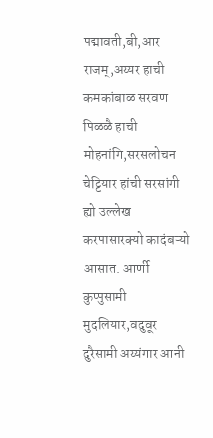पद्मावती,बी,आर राजम्,अय्यर हाची कमकांबाळ सरवण पिळळै हाची मोहनांगि,सरसलोचन चेट्टियार हांची सरसांगी ह्यो उल्लेख करपासारक्यो कादंबऱ्यो आसात. आर्णी कुप्पुसामी मुदलियार,वदुवूर दुरैसामी अय्यंगार आनी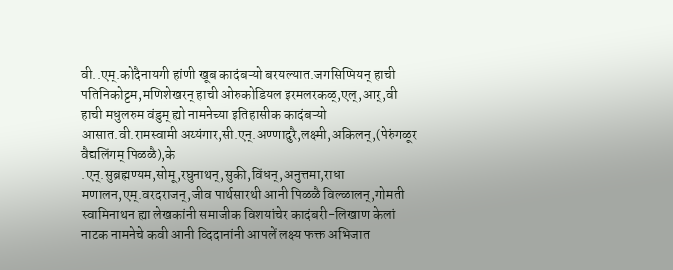वी..एम्.कोदैनायगी हांणी खूब कादंबऱ्यो बरयल्यात.जगसिप्पियन् हाची पतिनिकोट्टम,मणिशेखरन् हाची ओरुकोडियल इरमलरकळ्,एल्,आर्,वी हाची मधुलरुम वंडुम् ह्यो नामनेच्या इतिहासीक कादंबऱ्यो आसात.वी.रामस्वामी अय्यंगार,सी.एन्.अण्णादुरै,लक्ष्मी,अकिलन्,(पेरुंगळूर वैद्यलिंगम् पिळळै),के .एन्.सुब्रह्मण्यम,सोमू,रघुनाथन्,सुकी,विंधन्,अनुत्तमा,राधा मणालन,एम्.वरदराजन्,जीव पार्थसारथी आनी पिळळै विल्ळालन्,गोमती स्वामिनाथन ह्या लेखकांनी समाजीक विशयांचेर कादंबरी-लिखाण केलां नाटक नामनेचे कवी आनी व्दिदानांनी आपलें लक्ष्य फक्त अभिजात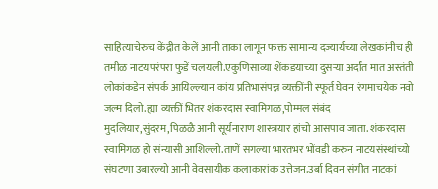साहित्याचेरुच केंद्रीत केलें आनी ताका लागून फक्त सामान्य दज्यार्यच्या लेखकांनीच ही तमीळ नाटयपरंपरा फुडें चलयली.एकुणिसाव्या शेंकडयाच्या दुसऱ्या अर्दांत मात अस्तंती लोकांकडेन संपर्क आयिल्ल्यान कांय प्रतिभासंपन्न व्यक्तींनी स्फूर्त घेवन रंगमाचयेक नवो जल्म दिलो.ह्या व्यक्तीं भितर शंकरदास स्वामिगळ,पोम्मल संबंद मुदलियार,सुंदरम,पिळळै आनी सूर्यनाराण शास्त्रयार हांचो आसपाव जाता. शंकरदास स्वामिगळ हो संन्यासी आशिल्लो.ताणें सगल्या भारतभर भोंवडी करुन नाटयसंस्थांच्यो संघटणा उबारल्यो आनी वेवसायीक कलाकारांक उत्तेजन.उर्बा दिवन संगीत नाटकां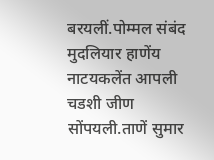बरयलीं.पोम्मल संबंद मुदलियार हाणेंय नाटयकलेंत आपली चडशी जीण सोंपयली.ताणें सुमार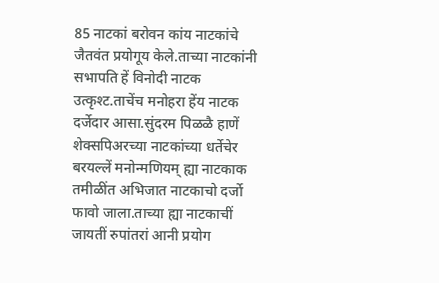85 नाटकां बरोवन कांय नाटकांचे जैतवंत प्रयोगूय केले.ताच्या नाटकांनी सभापति हें विनोदी नाटक उत्कृश्ट.ताचेंच मनोहरा हेंय नाटक दर्जेदार आसा.सुंदरम पिळळै हाणें शेक्सपिअरच्या नाटकांच्या धर्तेचेर बरयल्लें मनोन्मणियम् ह्या नाटकाक तमीळींत अभिजात नाटकाचो दर्जो फावो जाला.ताच्या ह्या नाटकाचीं जायतीं रुपांतरां आनी प्रयोग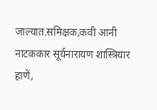जाल्यात.समिक्षक,कवी आनी नाटककार सूर्यनारायण शास्त्रियार हाणें,